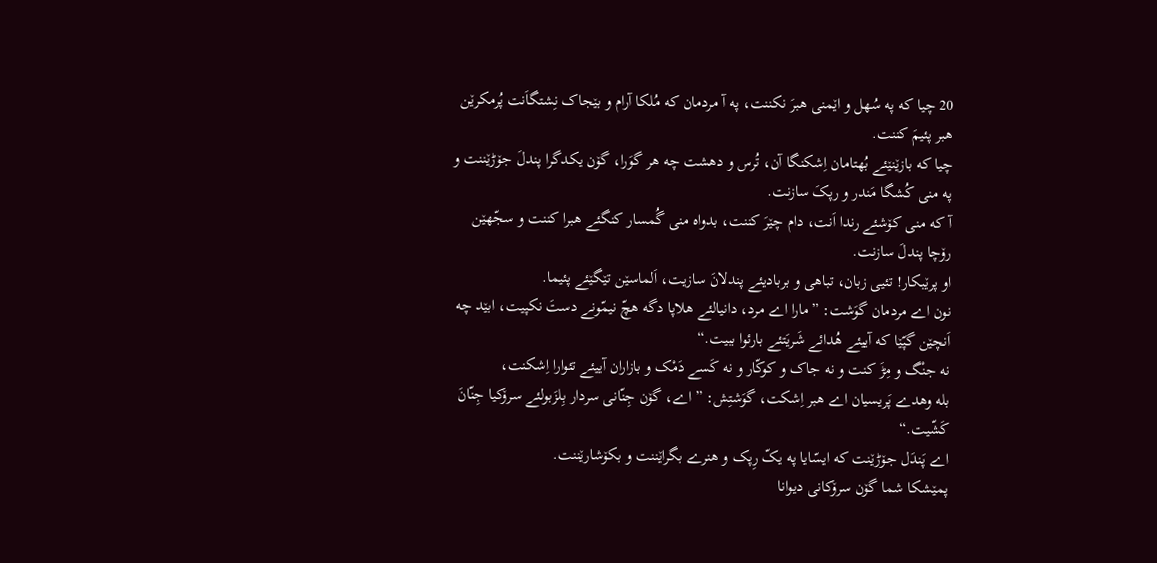20 چیا که په سُهل و اێمنی هبرَ نکننت، په آ مردمان که مُلکا آرام و بێجاک نِشتگاَنت پُرمکرێن هبر پئیمَ کننت.
چیا که بازێنێئے بُهتامان اِشکنگا آن، تُرس و دهشت چه هر گوَرا، گۆن یکدگرا پندلَ جۆڑێننت و په منی کُشگا مَندر و رپکَ سازنت.
آ که منی کۆشئے رندا اَنت، دام چێرَ کننت، بدواه منی گُمسار کنگئے هبرا کننت و سجّهێن رۆچا پندلَ سازنت.
او پرێبکار! تئیی زبان، تباهی و بربادیئے پندلانَ سازیت، اَلماسێن تێگێئے پئیما.
نون اے مردمان گوَشت: ”مارا اے مرد، دانیالئے هلاپا دگه هچّ نیمّونے دستَ نکپیت، ابێد چه اَنچێن گپّێا که آییئے هُدائے شَریَتئے بارئوا ببیت.“
نه جنْگ و مِڑَ کنت و نه جاک و کوکّار و نه کَسے دَمْک و بازاران آییئے تئوارا اِشکنت،
بله وهدے پَریسیان اے هبر اِشکت، گوَشتِش: ”اے، گۆن جِنّانی سردار بِلزَبولئے سرۆکیا جِنّانَ کَشّیت.“
اے پَندَل جۆڑێنت که ایسّایا په یکّ رِپک و هنرے بگراێننت و بکۆشارێننت.
پمێشکا شما گۆن سرۆکانی دیوانا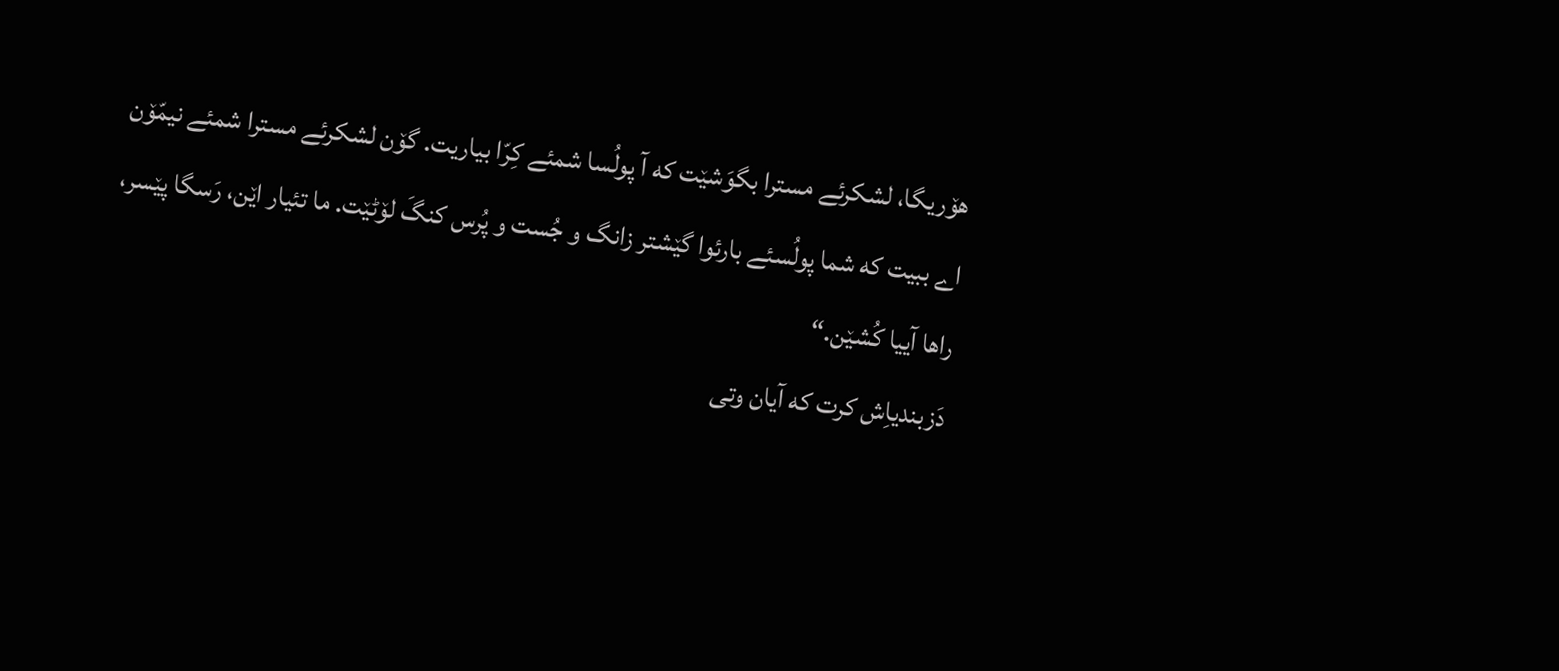هۆریگا، لشکرئے مسترا بگوَشێت که آ پولُسا شمئے کِرّا بیاریت. گۆن لشکرئے مسترا شمئے نیمّۆن اے ببیت که شما پولُسئے بارئوا گێشتر زانگ و جُست و پُرس کنگَ لۆٹێت. ما تئیار اێن، رَسگا پێسر، راها آییا کُشێن.“
دَزبندیاِش کرت که آیان وتی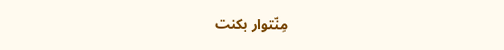مِنّتوار بکنت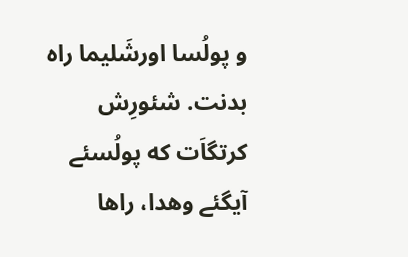و پولُسا اورشَلیما راه بدنت. شئورِش کرتگاَت که پولُسئے آیگئے وهدا، راها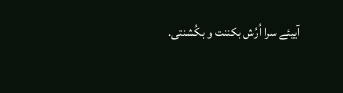آییئے سرا اُرُش بکننت و بکُشنتی.